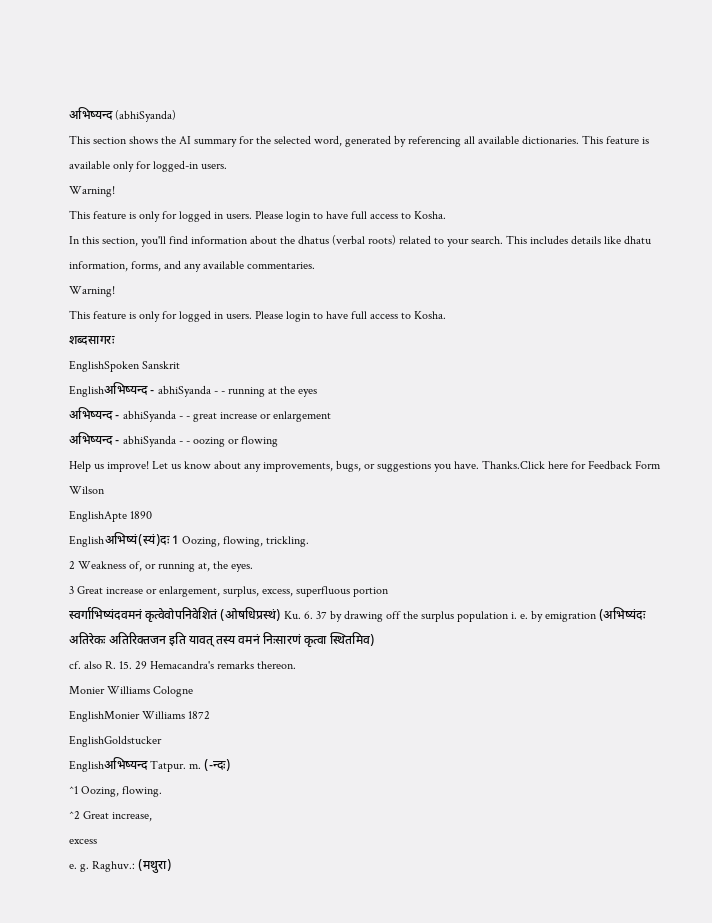अभिष्यन्द (abhiSyanda)
This section shows the AI summary for the selected word, generated by referencing all available dictionaries. This feature is available only for logged-in users.
Warning!
This feature is only for logged in users. Please login to have full access to Kosha.
In this section, you'll find information about the dhatus (verbal roots) related to your search. This includes details like dhatu information, forms, and any available commentaries.
Warning!
This feature is only for logged in users. Please login to have full access to Kosha.
शब्दसागरः
EnglishSpoken Sanskrit
Englishअभिष्यन्द - abhiSyanda - - running at the eyes
अभिष्यन्द - abhiSyanda - - great increase or enlargement
अभिष्यन्द - abhiSyanda - - oozing or flowing
Help us improve! Let us know about any improvements, bugs, or suggestions you have. Thanks.Click here for Feedback Form
Wilson
EnglishApte 1890
Englishअभिष्यं(स्यं)दः 1 Oozing, flowing, trickling.
2 Weakness of, or running at, the eyes.
3 Great increase or enlargement, surplus, excess, superfluous portion
स्वर्गाभिष्यंदवमनं कृत्वेवोपनिवेशितं (ओषधिप्रस्थं) Ku. 6. 37 by drawing off the surplus population i. e. by emigration (अभिष्यंदः अतिरेकः अतिरिक्तजन इति यावत् तस्य वमनं निःसारणं कृत्वा स्थितमिव)
cf. also R. 15. 29 Hemacandra's remarks thereon.
Monier Williams Cologne
EnglishMonier Williams 1872
EnglishGoldstucker
Englishअभिष्यन्द Tatpur. m. (-न्दः)
^1 Oozing, flowing.
^2 Great increase,
excess
e. g. Raghuv.: (मथुरा)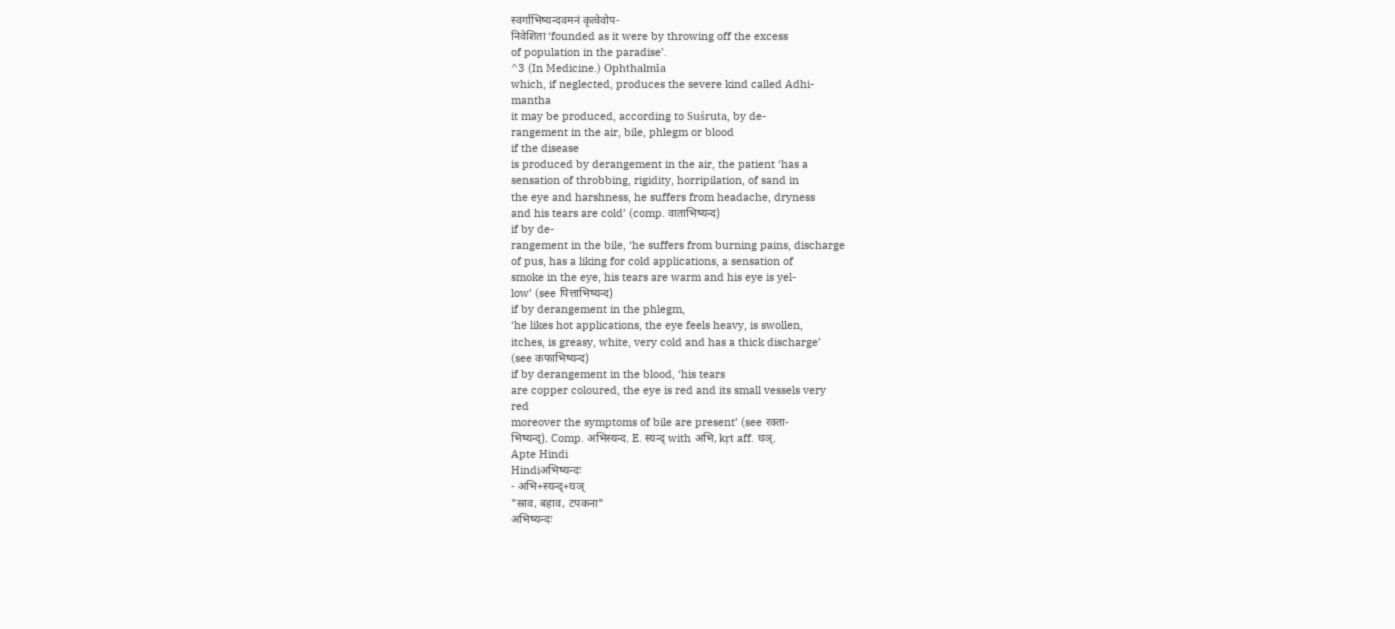स्वर्गाभिष्यन्दवमनं कृत्वेवोप-
निवेशिता ‘founded as it were by throwing off the excess
of population in the paradise’.
^3 (In Medicine.) Ophthalmīa
which, if neglected, produces the severe kind called Adhi-
mantha
it may be produced, according to Suśruta, by de-
rangement in the air, bile, phlegm or blood
if the disease
is produced by derangement in the air, the patient ‘has a
sensation of throbbing, rigidity, horripilation, of sand in
the eye and harshness, he suffers from headache, dryness
and his tears are cold’ (comp. वाताभिष्यन्द)
if by de-
rangement in the bile, ‘he suffers from burning pains, discharge
of pus, has a liking for cold applications, a sensation of
smoke in the eye, his tears are warm and his eye is yel-
low’ (see पित्ताभिष्यन्द)
if by derangement in the phlegm,
‘he likes hot applications, the eye feels heavy, is swollen,
itches, is greasy, white, very cold and has a thick discharge’
(see कफाभिष्यन्द)
if by derangement in the blood, ‘his tears
are copper coloured, the eye is red and its small vessels very
red
moreover the symptoms of bile are present’ (see रक्ता-
भिष्यन्द्). Comp. अभिस्यन्द. E. स्यन्द् with अभि, kṛt aff. घञ्.
Apte Hindi
Hindiअभिष्यन्दः
- अभि+स्यन्द्+घञ्
"स्राव, बहाव, टपकना"
अभिष्यन्दः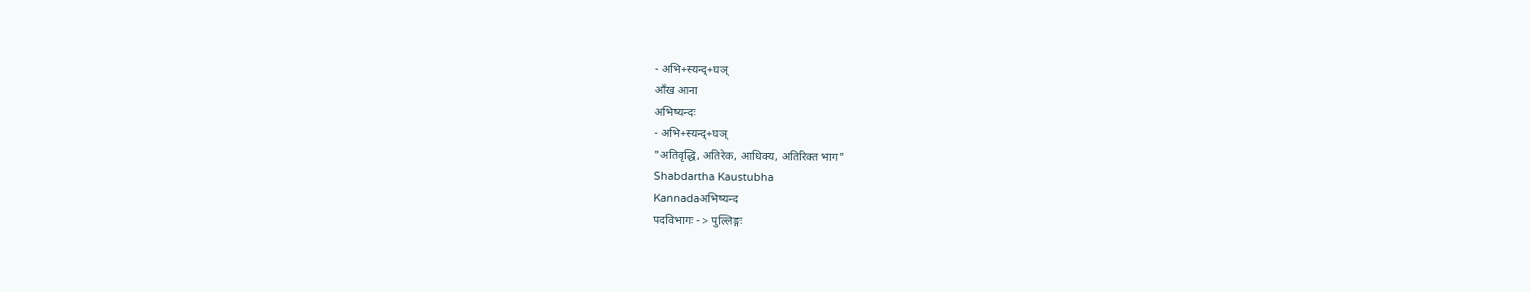- अभि+स्यन्द्+घञ्
आँख आना
अभिष्यन्दः
- अभि+स्यन्द्+घञ्
"अतिवृद्धि, अतिरेक, आधिक्य, अतिरिक्त भाग"
Shabdartha Kaustubha
Kannadaअभिष्यन्द
पदविभागः - > पुल्लिङ्गः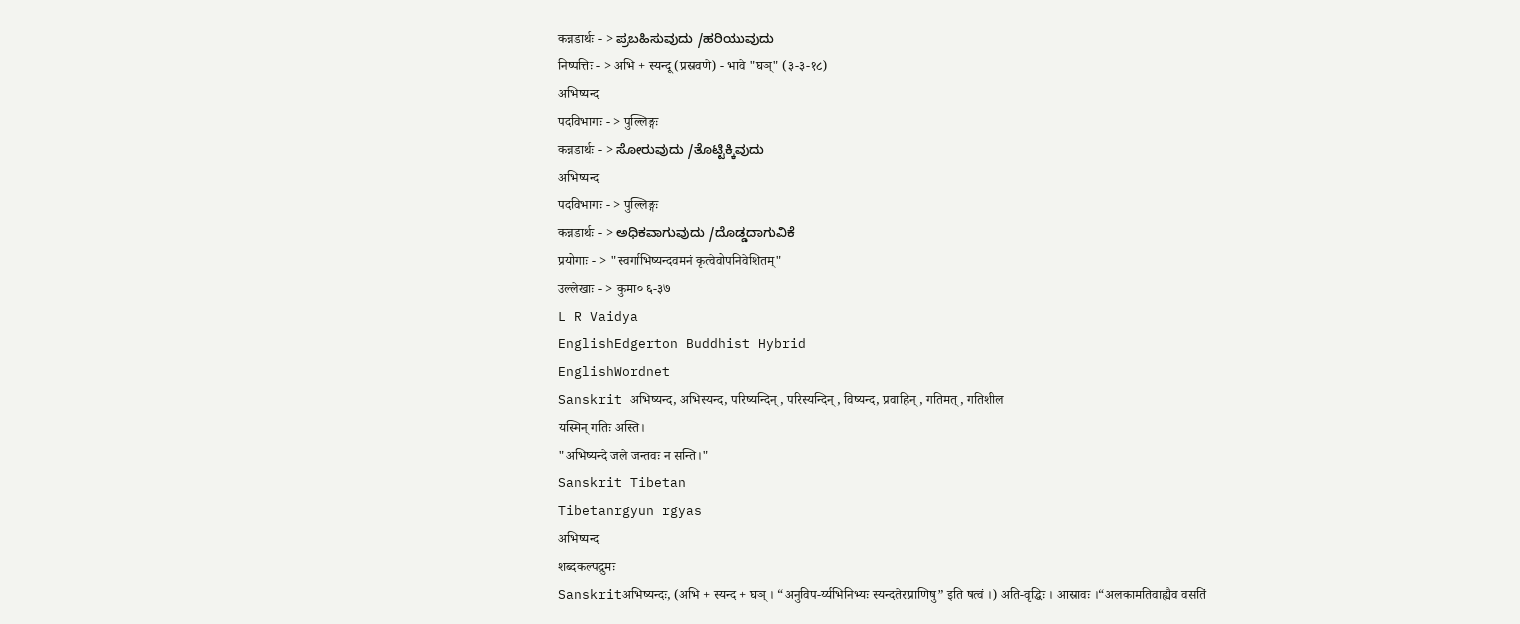कन्नडार्थः - > ಪ್ರಬಹಿಸುವುದು /ಹರಿಯುವುದು
निष्पत्तिः - > अभि + स्यन्दू (प्रस्रवणे) - भावे "घञ्" (३-३-१८)
अभिष्यन्द
पदविभागः - > पुल्लिङ्गः
कन्नडार्थः - > ಸೋರುವುದು /ತೊಟ್ಟಿಕ್ಕಿವುದು
अभिष्यन्द
पदविभागः - > पुल्लिङ्गः
कन्नडार्थः - > ಅಧಿಕವಾಗುವುದು /ದೊಡ್ಡದಾಗುವಿಕೆ
प्रयोगाः - > "स्वर्गाभिष्यन्दवमनं कृत्वेवोपनिवेशितम्"
उल्लेखाः - > कुमा० ६-३७
L R Vaidya
EnglishEdgerton Buddhist Hybrid
EnglishWordnet
Sanskrit अभिष्यन्द, अभिस्यन्द, परिष्यन्दिन्, परिस्यन्दिन्, विष्यन्द, प्रवाहिन्, गतिमत्, गतिशील
यस्मिन् गतिः अस्ति।
"अभिष्यन्दे जले जन्तवः न सन्ति।"
Sanskrit Tibetan
Tibetanrgyun rgyas
अभिष्यन्द
शब्दकल्पद्रुमः
Sanskritअभिष्यन्दः, (अभि + स्यन्द + घञ् । “अनुविप-र्य्यभिनिभ्यः स्यन्दतेरप्राणिषु” इति षत्वं ।) अति-वृद्धिः । आस्रावः ।“अलकामतिवाह्यैव वसतिं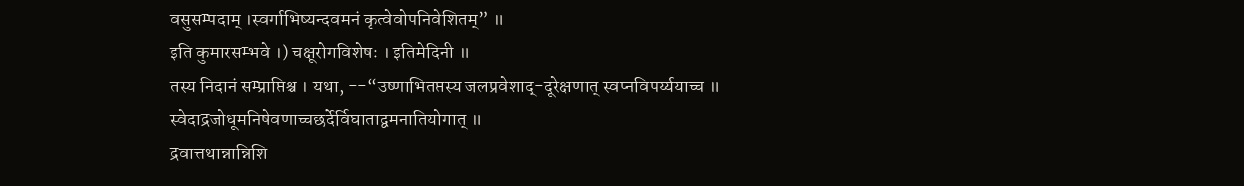वसुसम्पदाम् ।स्वर्गाभिष्यन्दवमनं कृत्वेवोपनिवेशितम्” ॥
इति कुमारसम्भवे ।) चक्षूरोगविशेषः । इतिमेदिनी ॥
तस्य निदानं सम्प्राप्तिश्च । यथा, --“उष्णाभितप्तस्य जलप्रवेशाद्-दूरेक्षणात् स्वप्नविपर्य्ययाच्च ॥
स्वेदाद्रजोधूमनिषेवणाच्चछर्देर्विघाताद्वमनातियोगात् ॥
द्रवात्तथान्नान्निशि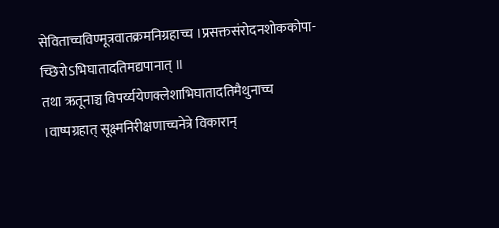सेविताच्चविण्मूत्रवातक्रमनिग्रहाच्च ।प्रसक्तसंरोदनशोककोपा-च्छिरोऽभिघातादतिमद्यपानात् ॥
तथा ऋतूनाञ्च विपर्य्ययेणक्लेशाभिघातादतिमैथुनाच्च ।वाष्पग्रहात् सूक्ष्मनिरीक्षणाच्चनेत्रे विकारान्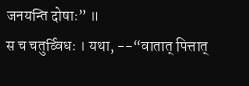जनयन्ति दोषाः” ॥
स च चतुर्व्विधः । यथा, --“वातात् पित्तात्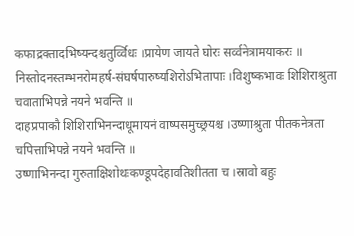कफाद्रक्तादभिष्यन्दश्चतुर्व्विधः ।प्रायेण जायते घोरः सर्व्वनेत्रामयाकरः ॥
निस्तोदनस्तम्भनरोमहर्ष-संघर्षपारुष्यशिरोऽभितापाः ।विशुष्कभावः शिशिराश्रुता चवाताभिपन्ने नयने भवन्ति ॥
दाहप्रपाकौ शिशिराभिनन्दाधूमायनं वाष्पसमुच्छ्रयश्च ।उष्णाश्रुता पीतकनेत्रता चपित्ताभिपन्ने नयने भवन्ति ॥
उष्णाभिनन्दा गुरुताक्षिशोथःकण्डूपदेहावतिशीतता च ।स्रावो बहुः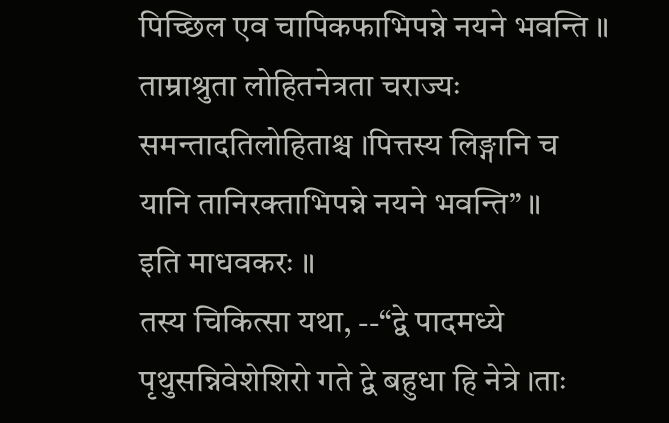पिच्छिल एव चापिकफाभिपन्ने नयने भवन्ति ॥
ताम्राश्रुता लोहितनेत्रता चराज्यः समन्तादतिलोहिताश्च ।पित्तस्य लिङ्गानि च यानि तानिरक्ताभिपन्ने नयने भवन्ति” ॥
इति माधवकरः ॥
तस्य चिकित्सा यथा, --“द्वे पादमध्ये पृथुसन्निवेशेशिरो गते द्वे बहुधा हि नेत्रे ।ताः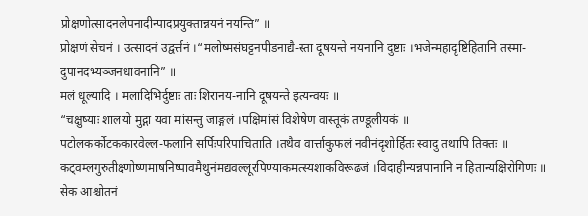प्रोक्षणोत्सादनलेपनादीन्पादप्रयुक्तान्नयनं नयन्ति” ॥
प्रोक्षणं सेचनं । उत्सादनं उद्वर्त्तनं ।“मलोष्मसंघट्टनपीडनाद्यै-स्ता दूषयन्ते नयनानि दुष्टाः ।भजेन्महादृष्टिहितानि तस्मा-दुपानदभ्यञ्जनधावनानि” ॥
मलं धूल्यादि । मलादिभिर्दुष्टाः ताः शिरानय-नानि दूषयन्ते इत्यन्वयः ॥
“चक्षुष्याः शालयो मुद्गा यवा मांसन्तु जाङ्गलं ।पक्षिमांसं विशेषेण वास्तूकं तण्डूलीयकं ॥
पटोलकर्कोटककारवेल्ल-फलानि सर्पिःपरिपाचिताति ।तथैव वार्त्ताकुफलं नवीनंदृशोर्हितः स्वादु तथापि तिक्तः ॥
कट्वम्लगुरुतीक्ष्णोष्णमाषनिष्पावमैथुनंमद्यवल्लूरपिण्याकमत्स्यशाकविरूढजं ।विदाहीन्यन्नपानानि न हितान्यक्षिरोगिणः ॥
सेक आश्चोतनं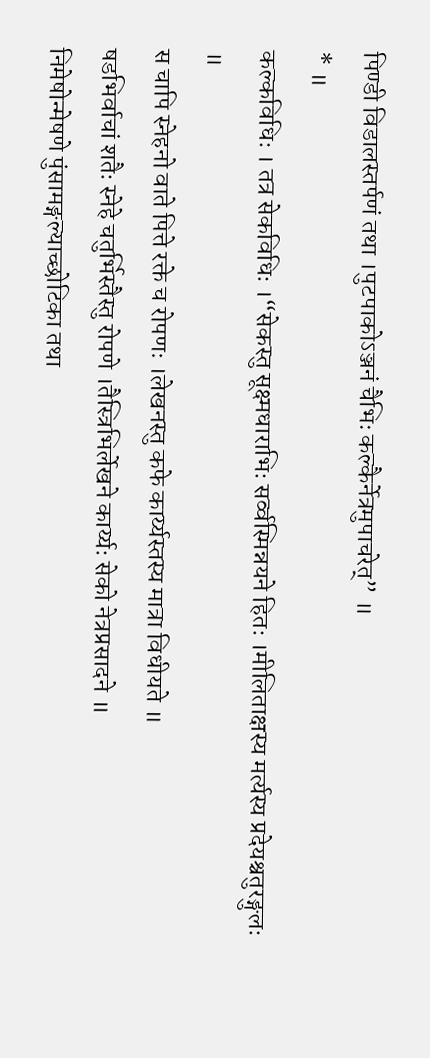पिण्डी विडालस्तर्पणं तथा ।पुटपाकोऽञ्जनं चैभिः कल्कैर्नेत्रमुपाचरेत्” ॥
* ॥
कल्कविधिः । तत्र सेकविधिः ।“सेकस्तु सूक्ष्मधाराभिः सर्व्वस्मिन्नयने हितः ।मीलिताक्षस्य मर्त्यस्य प्रदेयश्चतुरङ्गुलः ॥
स चापि स्नेहनो वाते पित्ते रक्ते च रोपणः ।लेखनस्तु कफे कार्य्यस्तस्य मात्रा विधीयते ॥
षडभिर्वाचां शतैः स्नेहे चतुर्भिस्तैस्तु रोपणे ।तैस्त्रिभिर्लेखने कार्य्यः सेको नेत्रप्रसादने ॥
निमेषोन्मेषणे पुंसामङ्गल्याच्छोटिका तथा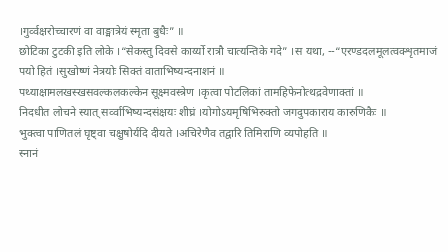।गुर्व्वक्षरोच्चारणं वा वाङ्मात्रेयं स्मृता बुधैः” ॥
छोटिका टुटकी इति लोके ।“सेकस्तु दिवसे कार्य्यो रात्रौ चात्यन्तिके गदे” ।स यथा, --“एरण्डदलमूलत्वक्शृतमाजं पयो हितं ।सुखोष्णं नेत्रयोः सिक्तं वाताभिष्यन्दनाशनं ॥
पथ्याक्षामलखस्खसवल्कलकल्केन सूक्ष्मवस्त्रेण ।कृत्वा पोटलिकां तामहिफेनोत्थद्रवेणाक्तां ॥
निदधीत लोचने स्यात् सर्व्वाभिष्यन्दसंक्षयः शीघ्रं ।योगोऽयमृषिभिरुक्तो जगदुपकाराय कारुणिकैः ॥
भुक्त्वा पाणितलं घृष्ट्वा चक्षुषोर्यदि दीयते ।अचिरेणैव तद्वारि तिमिराणि व्यपोहति ॥
स्नानं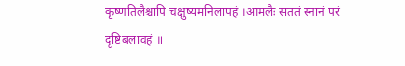कृष्णतिलैश्चापि चक्षुष्यमनिलापहं ।आमलैः सततं स्नानं परं दृष्टिबलावहं ॥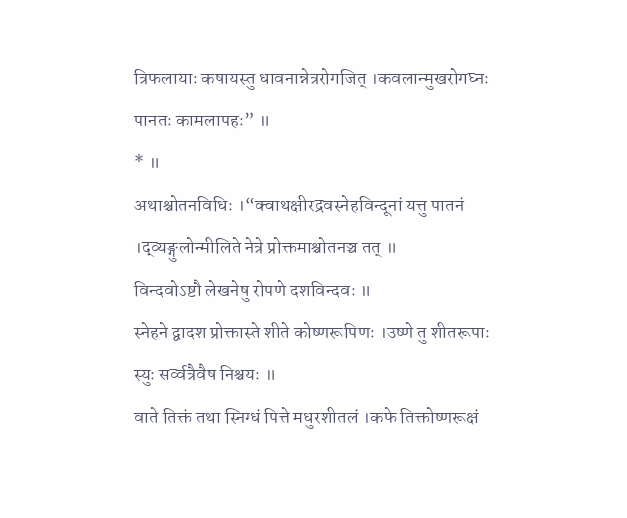त्रिफलायाः कषायस्तु धावनान्नेत्ररोगजित् ।कवलान्मुखरोगघ्नः पानतः कामलापहः” ॥
* ॥
अथाश्चोतनविधिः ।“क्वाथक्षीरद्रवस्नेहविन्दूनां यत्तु पातनं ।द्व्यङ्गुलोन्मीलिते नेत्रे प्रोक्तमाश्चोतनञ्च तत् ॥
विन्दवोऽष्टौ लेखनेषु रोपणे दशविन्दवः ॥
स्नेहने द्वादश प्रोक्तास्ते शीते कोष्णरूपिणः ।उष्णे तु शीतरूपाः स्युः सर्व्वत्रैवैष निश्चयः ॥
वाते तिक्तं तथा स्निग्धं पित्ते मधुरशीतलं ।कफे तिक्तोष्णरूक्षं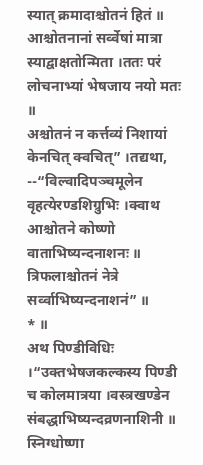स्यात् क्रमादाश्चोतनं हितं ॥
आश्चोतनानां सर्व्वेषां मात्रा स्याद्वाक्षतोन्मिता ।ततः परं लोचनाभ्यां भेषजाय नयो मतः ॥
अश्चोतनं न कर्त्तव्यं निशायां केनचित् क्वचित्” ।तद्यथा, --“विल्वादिपञ्चमूलेन वृहत्येरण्डशिग्रुभिः ।क्वाथ आश्चोतने कोष्णो वाताभिष्यन्दनाशनः ॥
त्रिफलाश्चोतनं नेत्रे सर्व्वाभिष्यन्दनाशनं” ॥
* ॥
अथ पिण्डीविधिः ।“उक्तभेषजकल्कस्य पिण्डी च कोलमात्रया ।वस्त्रखण्डेन संबद्धाभिष्यन्दव्रणनाशिनी ॥
स्निग्धोष्णा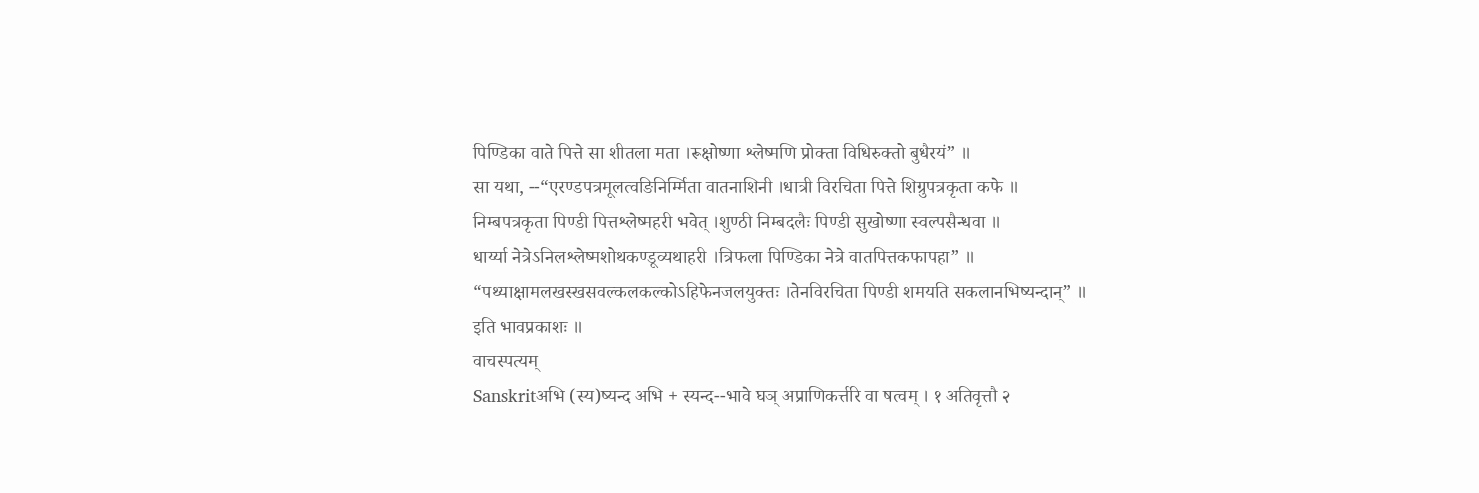पिण्डिका वाते पित्ते सा शीतला मता ।रूक्षोष्णा श्लेष्मणि प्रोक्ता विधिरुक्तो बुधैरयं” ॥
सा यथा, --“एरण्डपत्रमूलत्वङिनिर्म्मिता वातनाशिनी ।धात्री विरचिता पित्ते शिग्रुपत्रकृता कफे ॥
निम्बपत्रकृता पिण्डी पित्तश्लेष्महरी भवेत् ।शुण्ठी निम्बदलैः पिण्डी सुखोष्णा स्वल्पसैन्धवा ॥
धार्य्या नेत्रेऽनिलश्लेष्मशोथकण्डूव्यथाहरी ।त्रिफला पिण्डिका नेत्रे वातपित्तकफापहा” ॥
“पथ्याक्षामलखस्खसवल्कलकल्कोऽहिफेनजलयुक्तः ।तेनविरचिता पिण्डी शमयति सकलानभिष्यन्दान्” ॥
इति भावप्रकाशः ॥
वाचस्पत्यम्
Sanskritअभि (स्य)ष्यन्द अभि + स्यन्द--भावे घञ् अप्राणिकर्त्तरि वा षत्वम् । १ अतिवृत्तौ २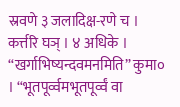स्रवणे ३ जलादिक्ष-रणे च । कर्त्तरि घञ् । ४ अधिके । “खर्गाभिष्यन्दवमनमिति” कुमा० । “भूतपूर्व्वमभूतपूर्व्वं वा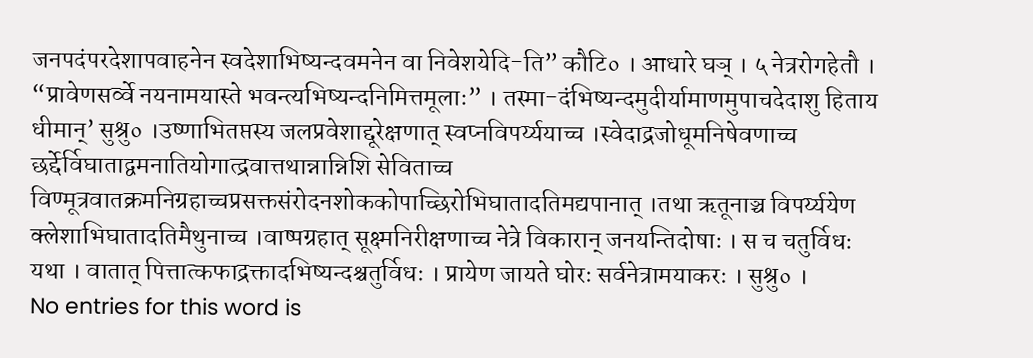जनपदंपरदेशापवाहनेन स्वदेशाभिष्यन्दवमनेन वा निवेशयेदि-ति” कौटि० । आधारे घञ् । ५ नेत्ररोगहेतौ । “प्रावेणसर्व्वे नयनामयास्ते भवन्त्यभिष्यन्दनिमित्तमूलाः” । तस्मा-दंभिष्यन्दमुदीर्यामाणमुपाचदेदाशु हिताय धीमान्’ सुश्रु० ।उष्णाभितप्तस्य जलप्रवेशाद्दूरेक्षणात् स्वप्नविपर्य्ययाच्च ।स्वेदाद्रजोधूमनिषेवणाच्च छर्द्देर्विघाताद्वमनातियोगात्द्रवात्तथान्नान्निशि सेविताच्च विण्मूत्रवातक्रमनिग्रहाच्चप्रसक्तसंरोदनशोककोपाच्छिरोभिघातादतिमद्यपानात् ।तथा ऋतूनाञ्च विपर्य्ययेण क्लेशाभिघातादतिमैथुनाच्च ।वाष्पग्रहात् सूक्ष्मनिरीक्षणाच्च नेत्रे विकारान् जनयन्तिदोषाः । स च चतुर्विधः यथा । वातात् पित्तात्कफाद्रक्तादभिष्यन्दश्चतुर्विधः । प्रायेण जायते घोरः सर्वनेत्रामयाकरः । सुश्रु० ।
No entries for this word is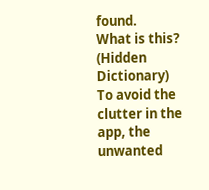found.
What is this? (Hidden Dictionary)
To avoid the clutter in the app, the unwanted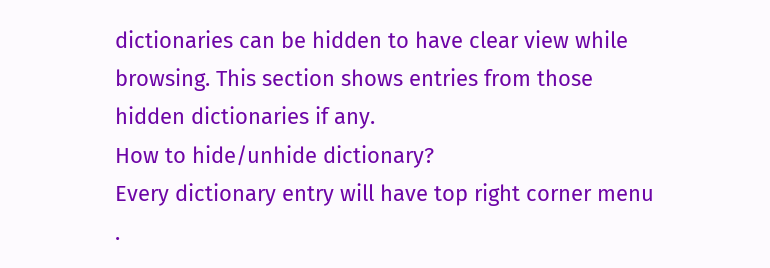dictionaries can be hidden to have clear view while browsing. This section shows entries from those hidden dictionaries if any.
How to hide/unhide dictionary?
Every dictionary entry will have top right corner menu .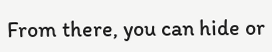From there, you can hide or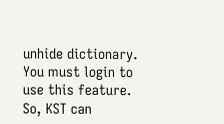unhide dictionary. You must login to use this feature. So, KST can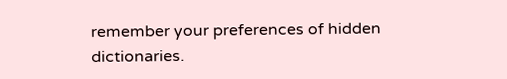remember your preferences of hidden dictionaries.